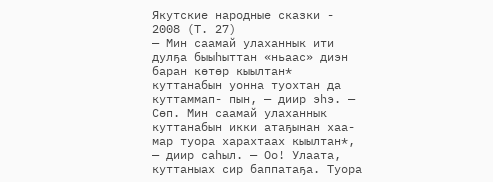Якутские народные сказки - 2008 (Т. 27)
— Мин саамай улаханнык ити дулҕа быыһыттан «ньаас» диэн баран көтөр кыылтан* куттанабын уонна туохтан да куттаммап- пын, — диир эһэ. — Сөп. Мин саамай улаханнык куттанабын икки атаҕынан хаа- мар туора харахтаах кыылтан*, — диир саһыл. — Оо! Улаата, куттаныах сир баппатаҕа. Туора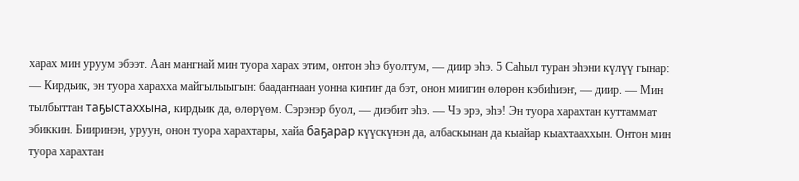харах мин уруум эбээт. Аан мангнай мин туора харах этим, онтон эһэ буолтум, — диир эһэ. 5 Саһыл туран эһэни күлүү гынар: — Кирдьик, эн туора харахха майгылыыгын: баадаҥнаан уонна киҥиҥ да бэт, онон миигин өлөрөн кэбиһиэҥ, — диир. — Мин тылбыттан таҕыстаххына, кирдьик да, өлөрүөм. Сэрэнэр буол, — диэбит эһэ. — Чэ эрэ, эһэ! Эн туора харахтан куттаммат эбиккин. Бииринэн, уруун, онон туора харахтары, хайа баҕарар күүскүнэн да, албаскынан да кыайар кыахтааххын. Онтон мин туора харахтан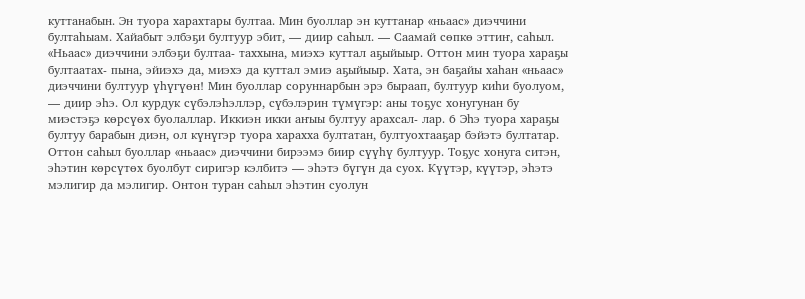куттанабын. Эн туора харахтары бултаа. Мин буоллар эн куттанар «ньаас» диэччини бултаһыам. Хайабыт элбэҕи бултуур эбит, — диир саһыл. — Саамай сөпкө эттиҥ, саһыл. «Ньаас» диэччини элбэҕи бултаа- таххына, миэхэ куттал аҕыйыыр. Оттон мин туора хараҕы бултаатах- пына, эйиэхэ да, миэхэ да куттал эмиэ аҕыйыыр. Хата, эн баҕайы хаһан «ньаас» диэччини бултуур үһүгүөн! Мин буоллар соруннарбын эрэ быраап, бултуур киһи буолуом, — диир эһэ. Ол курдук сүбэлэһэллэр, сүбэлэрин түмүгэр: аны тоҕус хонугунан бу миэстэҕэ көрсүөх буолаллар. Иккиэн икки аҥыы бултуу арахсал- лар. 6 Эһэ туора хараҕы бултуу барабын диэн, ол күнүгэр туора харахха бултатан, бултуохтааҕар бэйэтэ бултатар. Оттон саһыл буоллар «ньаас» диэччини бирээмэ биир сүүһү бултуур. Тоҕус хонуга ситэн, эһэтин көрсүтөх буолбут сиригэр кэлбитэ — эһэтэ бүгүн да суох. Күүтэр, күүтэр, эһэтэ мэлигир да мэлигир. Онтон туран саһыл эһэтин суолун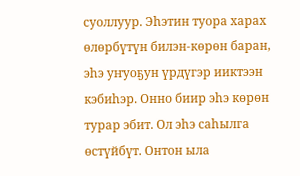суоллуур. Эһэтин туора харах өлөрбүтүн билэн-көрөн баран, эһэ уҥуоҕун үрдүгэр ииктээн кэбиһэр. Онно биир эһэ көрөн турар эбит. Ол эһэ саһылга өстүйбүт. Онтон ыла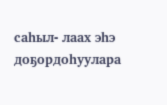саһыл- лаах эһэ доҕордоһуулара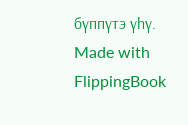бүппүтэ үһү.
Made with FlippingBook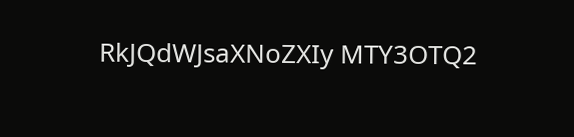RkJQdWJsaXNoZXIy MTY3OTQ2